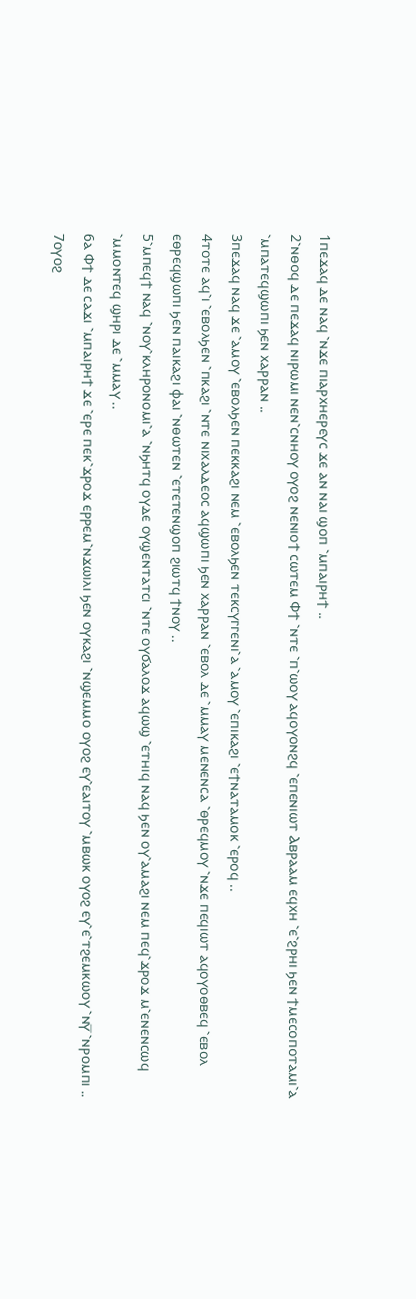1ⲡⲉϫⲁϥ ⲇⲉ ⲛⲁϥ ⳿ⲛϫⲉ ⲡⲓⲁⲣⲭⲏⲉⲣⲉⲩⲥ ϫⲉ ⲁⲛ ⲛⲁⲓ ϣⲟⲡ ⳿ⲙⲡⲁⲓⲣⲏϯ ..
2⳿ⲛⲑⲟϥ ⲇⲉ ⲡⲉϫⲁϥ ⲛⲓⲣⲱⲙⲓ ⲛⲉⲛ⳿ⲥⲛⲏⲟⲩ ⲟⲩⲟϩ ⲛⲉⲛⲓⲟϯ ⲥⲱⲧⲉⲙ Ⲫϯ ⳿ⲛⲧⲉ ⳿ⲡ⳿ⲱⲟⲩ ⲁϥⲟⲩⲟⲛϩϥ ⳿ⲉⲡⲉⲛⲓⲱⲧ Ⲁⲃⲣⲁⲁⲙ ⲉϥⲭⲏ ⳿ⲉ⳿ϩⲣⲏⲓ ϧⲉⲛ ϯⲙⲉⲥⲟⲡⲟⲧⲁⲙⲓ⳿ⲁ ⳿ⲙⲡⲁⲧⲉϥϣⲱⲡⲓ ϧⲉⲛ ⲭⲁⲣⲣⲁⲛ ..
3ⲡⲉϫⲁϥ ⲛⲁϥ ϫⲉ ⳿ⲁⲙⲟⲩ ⳿ⲉⲃⲟⲗϧⲉⲛ ⲡⲉⲕⲕⲁϩⲓ ⲛⲉⲙ ⳿ⲉⲃⲟⲗϧⲉⲛ ⲧⲉⲕⲥⲩⲅⲅⲉⲛⲓ⳿ⲁ ⳿ⲁⲙⲟⲩ ⳿ⲉⲡⲓⲕⲁϩⲓ ⳿ⲉϯⲛⲁⲧⲁⲙⲟⲕ ⳿ⲉⲣⲟϥ ..
4ⲧⲟⲧⲉ ⲁϥ⳿ⲓ ⳿ⲉⲃⲟⲗϧⲉⲛ ⳿ⲡⲕⲁϩⲓ ⳿ⲛⲧⲉ ⲛⲓⲭⲁⲗⲇⲉⲟⲥ ⲁϥϣⲱⲡⲓ ϧⲉⲛ ⲭⲁⲣⲣⲁⲛ ⳿ⲉⲃⲟⲗ ⲇⲉ ⳿ⲙⲙⲁⲩ ⲙⲉⲛⲉⲛⲥⲁ ⳿ⲑⲣⲉϥⲙⲟⲩ ⳿ⲛϫⲉ ⲡⲉϥⲓⲱⲧ ⲁϥⲟⲩⲟⲑⲃⲉϥ ⳿ⲉⲃⲟⲗ ⲉⲑⲣⲉϥϣⲱⲡⲓ ϧⲉⲛ ⲡⲁⲓⲕⲁϩⲓ ⲫⲁⲓ ⳿ⲛⲑⲱⲧⲉⲛ ⳿ⲉⲧⲉⲧⲉⲛϣⲟⲡ ϩⲓⲱⲧϥ ϯⲛⲟⲩ ..
5⳿ⲙⲡⲉϥϯ ⲛⲁϥ ⳿ⲛⲟⲩ⳿ⲕⲗⲏⲣⲟⲛⲟⲙⲓ⳿ⲁ ⳿ⲛϧⲏⲧϥ ⲟⲩⲇⲉ ⲟⲩϣⲉⲛⲧⲁⲧⲥⲓ ⳿ⲛⲧⲉ ⲟⲩϭⲁⲗⲟϫ ⲁϥⲱϣ ⳿ⲉⲧⲏⲓϥ ⲛⲁϥ ϧⲉⲛ ⲟⲩ⳿ⲁⲙⲁϩⲓ ⲛⲉⲙ ⲡⲉϥ⳿ϫⲣⲟϫ ⲙ⳿ⲉⲛⲉⲛⲥⲱϥ ⳿ⲙⲙⲟⲛⲧⲉϥ ϣⲏⲣⲓ ⲇⲉ ⳿ⲙⲙⲁⲩ ..
6ⲁ Ⲫϯ ⲇⲉ ⲥⲁϫⲓ ⳿ⲙⲡⲁⲓⲣⲏϯ ϫⲉ ⳿ⲉⲣⲉ ⲡⲉⲕ⳿ϫⲣⲟϫ ⲉⲣⲣⲉⲙ⳿ⲛϫⲱⲓⲗⲓ ϧⲉⲛ ⲟⲩⲕⲁϩⲓ ⳿ⲛϣⲉⲙⲙⲟ ⲟⲩⲟϩ ⲉⲩ⳿ⲉⲁⲓⲧⲟⲩ ⳿ⲙⲃⲱⲕ ⲟⲩⲟϩ ⲉⲩ⳿ⲉ⳿ⲧϩⲉⲙⲕⲱⲟⲩ ⳿ⲛⲩ̅ ⳿ⲛⲣⲟⲙⲡⲓ ..
7ⲟⲩⲟϩ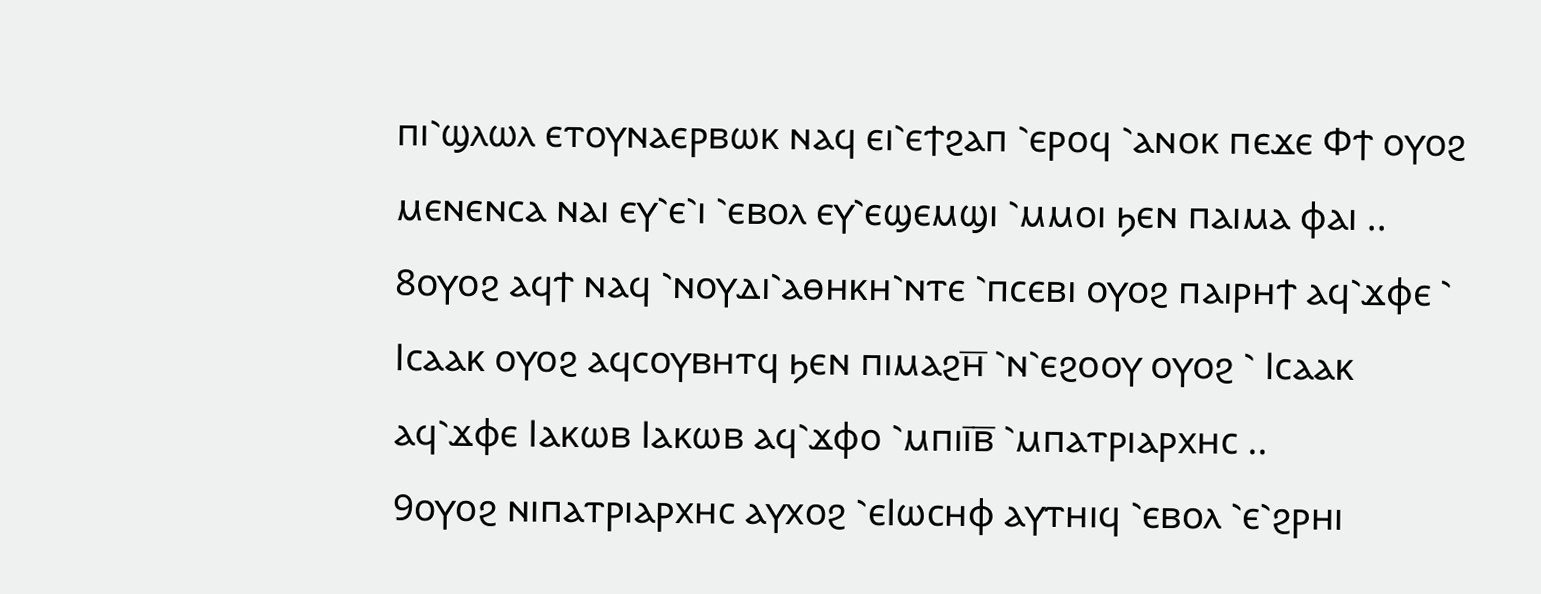ⲡⲓ⳿ϣⲗⲱⲗ ⲉⲧⲟⲩⲛⲁⲉⲣⲃⲱⲕ ⲛⲁϥ ⲉⲓ⳿ⲉϯϩⲁⲡ ⳿ⲉⲣⲟϥ ⳿ⲁⲛⲟⲕ ⲡⲉϫⲉ Ⲫϯ ⲟⲩⲟϩ ⲙⲉⲛⲉⲛⲥⲁ ⲛⲁⲓ ⲉⲩ⳿ⲉ⳿ⲓ ⳿ⲉⲃⲟⲗ ⲉⲩ⳿ⲉϣⲉⲙϣⲓ ⳿ⲙⲙⲟⲓ ϧⲉⲛ ⲡⲁⲓⲙⲁ ⲫⲁⲓ ..
8ⲟⲩⲟϩ ⲁϥϯ ⲛⲁϥ ⳿ⲛⲟⲩⲇⲓ⳿ⲁⲑⲏⲕⲏ⳿ⲛⲧⲉ ⳿ⲡⲥⲉⲃⲓ ⲟⲩⲟϩ ⲡⲁⲓⲣⲏϯ ⲁϥ⳿ϫⲫⲉ ⳿ Ⲓⲥⲁⲁⲕ ⲟⲩⲟϩ ⲁϥⲥⲟⲩⲃⲏⲧϥ ϧⲉⲛ ⲡⲓⲙⲁϩⲏ̅ ⳿ⲛ⳿ⲉϩⲟⲟⲩ ⲟⲩⲟϩ ⳿ Ⲓⲥⲁⲁⲕ ⲁϥ⳿ϫⲫⲉ Ⲓⲁⲕⲱⲃ Ⲓⲁⲕⲱⲃ ⲁϥ⳿ϫⲫⲟ ⳿ⲙⲡⲓⲓ̅ⲃ̅ ⳿ⲙⲡⲁⲧⲣⲓⲁⲣⲭⲏⲥ ..
9ⲟⲩⲟϩ ⲛⲓⲡⲁⲧⲣⲓⲁⲣⲭⲏⲥ ⲁⲩⲭⲟϩ ⳿ⲉⲒⲱⲥⲏⲫ ⲁⲩⲧⲏⲓϥ ⳿ⲉⲃⲟⲗ ⳿ⲉ⳿ϩⲣⲏⲓ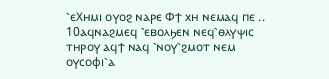⳿ⲉⲬⲏⲙⲓ ⲟⲩⲟϩ ⲛⲁⲣⲉ Ⲫϯ ⲭⲏ ⲛⲉⲙⲁϥ ⲡⲉ ..
10ⲁϥⲛⲁϩⲙⲉϥ ⳿ⲉⲃⲟⲗϧⲉⲛ ⲛⲉϥ⳿ⲑⲗⲩⲯⲓⲥ ⲧⲏⲣⲟⲩ ⲁϥϯ ⲛⲁϥ ⳿ⲛⲟⲩ⳿ϩⲙⲟⲧ ⲛⲉⲙ ⲟⲩⲥⲟⲫⲓ⳿ⲁ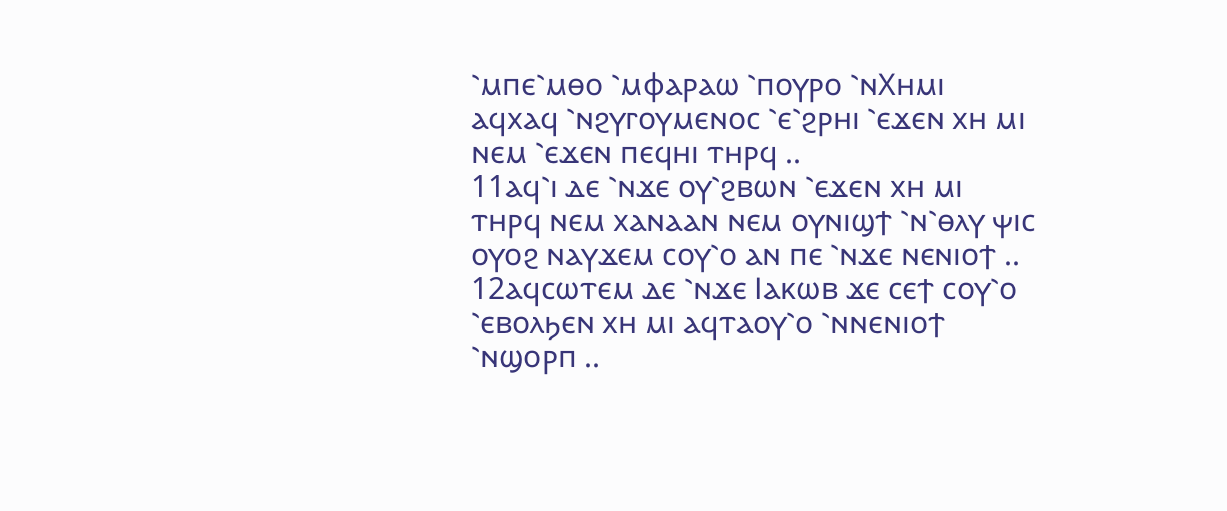⳿ⲙⲡⲉ⳿ⲙⲑⲟ ⳿ⲙⲫⲁⲣⲁⲱ ⳿ⲡⲟⲩⲣⲟ ⳿ⲛⲬⲏⲙⲓ ⲁϥⲭⲁϥ ⳿ⲛϩⲩⲅⲟⲩⲙⲉⲛⲟⲥ ⳿ⲉ⳿ϩⲣⲏⲓ ⳿ⲉϫⲉⲛ ⲭⲏ ⲙⲓ ⲛⲉⲙ ⳿ⲉϫⲉⲛ ⲡⲉϥⲏⲓ ⲧⲏⲣϥ ..
11ⲁϥ⳿ⲓ ⲇⲉ ⳿ⲛϫⲉ ⲟⲩ⳿ϩⲃⲱⲛ ⳿ⲉϫⲉⲛ ⲭⲏ ⲙⲓ ⲧⲏⲣϥ ⲛⲉⲙ ⲭⲁⲛⲁⲁⲛ ⲛⲉⲙ ⲟⲩⲛⲓϣϯ ⳿ⲛ⳿ⲑⲗⲩ ⲯⲓⲥ ⲟⲩⲟϩ ⲛⲁⲩϫⲉⲙ ⲥⲟⲩ⳿ⲟ ⲁⲛ ⲡⲉ ⳿ⲛϫⲉ ⲛⲉⲛⲓⲟϯ ..
12ⲁϥⲥⲱⲧⲉⲙ ⲇⲉ ⳿ⲛϫⲉ Ⲓⲁⲕⲱⲃ ϫⲉ ⲥⲉϯ ⲥⲟⲩ⳿ⲟ ⳿ⲉⲃⲟⲗϧⲉⲛ ⲭⲏ ⲙⲓ ⲁϥⲧⲁⲟⲩ⳿ⲟ ⳿ⲛⲛⲉⲛⲓⲟϯ ⳿ⲛϣⲟⲣⲡ ..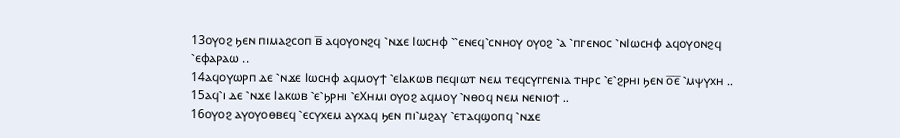13ⲟⲩⲟϩ ϧⲉⲛ ⲡⲓⲙⲁϩⲥⲟⲡ ⲃ̅ ⲁϥⲟⲩⲟⲛϩϥ ⳿ⲛϫⲉ Ⲓⲱⲥⲏⲫ ⳿⳿ⲉⲛⲉϥ⳿ⲥⲛⲏⲟⲩ ⲟⲩⲟϩ ⳿ⲁ ⳿ⲡⲅⲉⲛⲟⲥ ⳿ⲛⲒⲱⲥⲏⲫ ⲁϥⲟⲩⲟⲛϩϥ ⳿ⲉⲫⲁⲣⲁⲱ ..
14ⲁϥⲟⲩⲱⲣⲡ ⲇⲉ ⳿ⲛϫⲉ Ⲓⲱⲥⲏⲫ ⲁϥⲙⲟⲩϯ ⳿ⲉⲒⲁⲕⲱⲃ ⲡⲉϥⲓⲱⲧ ⲛⲉⲙ ⲧⲉϥⲥⲩⲅⲅⲉⲛⲓⲁ ⲧⲏⲣⲥ ⳿ⲉ⳿ϩⲣⲏⲓ ϧⲉⲛ ⲟ̅ⲉ̅ ⳿ⲙⲯⲩⲭⲏ ..
15ⲁϥ⳿ⲓ ⲇⲉ ⳿ⲛϫⲉ Ⲓⲁⲕⲱⲃ ⳿ⲉ⳿ϧⲣⲏⲓ ⳿ⲉⲬⲏⲙⲓ ⲟⲩⲟϩ ⲁϥⲙⲟⲩ ⳿ⲛⲑⲟϥ ⲛⲉⲙ ⲛⲉⲛⲓⲟϯ ..
16ⲟⲩⲟϩ ⲁⲩⲟⲩⲟⲑⲃⲉϥ ⳿ⲉⲥⲩⲭⲉⲙ ⲁⲩⲭⲁϥ ϧⲉⲛ ⲡⲓ⳿ⲙϩⲁⲩ ⳿ⲉⲧⲁϥϣⲟⲡϥ ⳿ⲛϫⲉ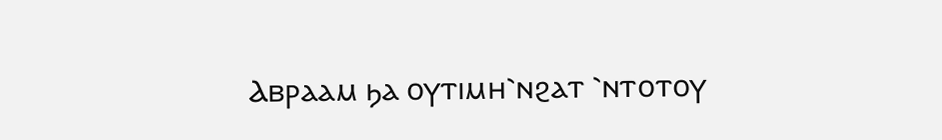Ⲁⲃⲣⲁⲁⲙ ϧⲁ ⲟⲩⲧⲓⲙⲏ⳿ⲛϩⲁⲧ ⳿ⲛⲧⲟⲧⲟⲩ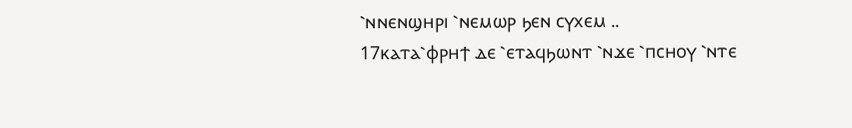⳿ⲛⲛⲉⲛϣⲏⲣⲓ ⳿ⲛⲉⲙⲱⲣ ϧⲉⲛ ⲥⲩⲭⲉⲙ ..
17ⲕⲁⲧⲁ⳿ⲫⲣⲏϯ ⲇⲉ ⳿ⲉⲧⲁϥϧⲱⲛⲧ ⳿ⲛϫⲉ ⳿ⲡⲥⲏⲟⲩ ⳿ⲛⲧⲉ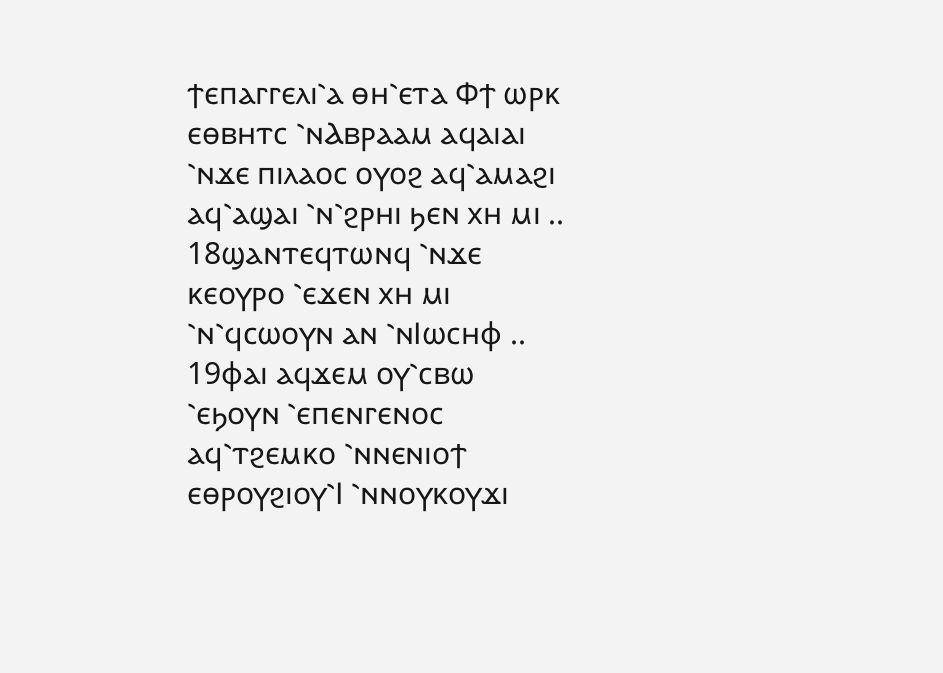ϯⲉⲡⲁⲅⲅⲉⲗⲓ⳿ⲁ ⲑⲏ⳿ⲉⲧⲁ Ⲫϯ ⲱⲣⲕ ⲉⲑⲃⲏⲧⲥ ⳿ⲛⲀⲃⲣⲁⲁⲙ ⲁϥⲁⲓⲁⲓ ⳿ⲛϫⲉ ⲡⲓⲗⲁⲟⲥ ⲟⲩⲟϩ ⲁϥ⳿ⲁⲙⲁϩⲓ ⲁϥ⳿ⲁϣⲁⲓ ⳿ⲛ⳿ϩⲣⲏⲓ ϧⲉⲛ ⲭⲏ ⲙⲓ ..
18ϣⲁⲛⲧⲉϥⲧⲱⲛϥ ⳿ⲛϫⲉ ⲕⲉⲟⲩⲣⲟ ⳿ⲉϫⲉⲛ ⲭⲏ ⲙⲓ ⳿ⲛ⳿ϥⲥⲱⲟⲩⲛ ⲁⲛ ⳿ⲛⲒⲱⲥⲏⲫ ..
19ⲫⲁⲓ ⲁϥϫⲉⲙ ⲟⲩ⳿ⲥⲃⲱ ⳿ⲉϧⲟⲩⲛ ⳿ⲉⲡⲉⲛⲅⲉⲛⲟⲥ ⲁϥ⳿ⲧϩⲉⲙⲕⲟ ⳿ⲛⲛⲉⲛⲓⲟϯ ⲉⲑⲣⲟⲩϩⲓⲟⲩ⳿Ⲓ ⳿ⲛⲛⲟⲩⲕⲟⲩϫⲓ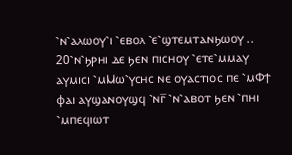⳿ⲛ⳿ⲁⲗⲱⲟⲩ⳿ⲓ ⳿ⲉⲃⲟⲗ ⳿ⲉ⳿ϣⲧⲉⲙⲧⲁⲛϧⲱⲟⲩ ..
20⳿ⲛ⳿ϧⲣⲏⲓ ⲇⲉ ϧⲉⲛ ⲡⲓⲥⲏⲟⲩ ⳿ⲉⲧⲉ⳿ⲙⲙⲁⲩ ⲁⲩⲙⲓⲥⲓ ⳿ⲙⲘⲱ⳿ⲩⲥⲏⲥ ⲛⲉ ⲟⲩⲁⲥⲧⲓⲟⲥ ⲡⲉ ⳿ⲙⲪϯ ⲫⲁⲓ ⲁⲩϣⲁⲛⲟⲩϣϥ ⳿ⲛⲅ̅ ⳿ⲛ⳿ⲁⲃⲟⲧ ϧⲉⲛ ⳿ⲡⲏⲓ ⳿ⲙⲡⲉϥⲓⲱⲧ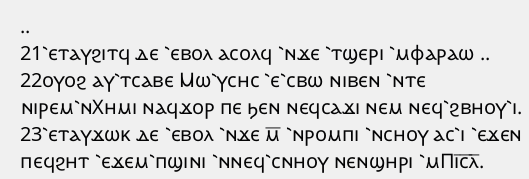..
21⳿ⲉⲧⲁⲩϩⲓⲧϥ ⲇⲉ ⳿ⲉⲃⲟⲗ ⲁⲥⲟⲗϥ ⳿ⲛϫⲉ ⳿ⲧϣⲉⲣⲓ ⳿ⲙⲫⲁⲣⲁⲱ ..
22ⲟⲩⲟϩ ⲁⲩ⳿ⲧⲥⲁⲃⲉ Ⲙⲱ⳿ⲩⲥⲏⲥ ⳿ⲉ⳿ⲥⲃⲱ ⲛⲓⲃⲉⲛ ⳿ⲛⲧⲉ ⲛⲓⲣⲉⲙ⳿ⲛⲬⲏⲙⲓ ⲛⲁϥϫⲟⲣ ⲡⲉ ϧⲉⲛ ⲛⲉϥⲥⲁϫⲓ ⲛⲉⲙ ⲛⲉϥ⳿ϩⲃⲏⲟⲩ⳿ⲓ.
23⳿ⲉⲧⲁⲩϫⲱⲕ ⲇⲉ ⳿ⲉⲃⲟⲗ ⳿ⲛϫⲉ ⲙ̅ ⳿ⲛⲣⲟⲙⲡⲓ ⳿ⲛⲥⲏⲟⲩ ⲁⲥ⳿ⲓ ⳿ⲉϫⲉⲛ ⲡⲉϥϩⲏⲧ ⳿ⲉϫⲉⲙ⳿ⲡϣⲓⲛⲓ ⳿ⲛⲛⲉϥ⳿ⲥⲛⲏⲟⲩ ⲛⲉⲛϣⲏⲣⲓ ⳿ⲙⲠⲓ̅ⲥ̅ⲗ̅.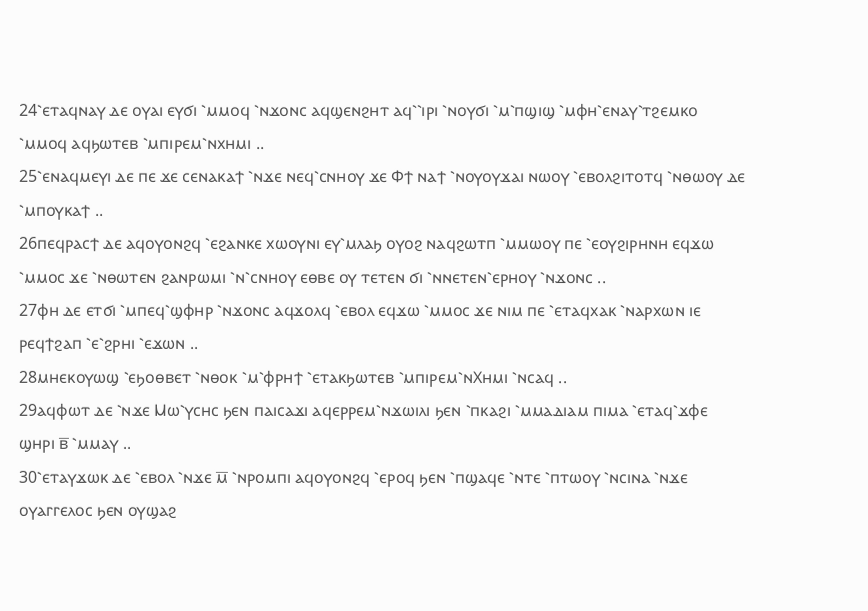24⳿ⲉⲧⲁϥⲛⲁⲩ ⲇⲉ ⲟⲩⲁⲓ ⲉⲩϭⲓ ⳿ⲙⲙⲟϥ ⳿ⲛϫⲟⲛⲥ ⲁϥϣⲉⲛϩⲏⲧ ⲁϥ⳿⳿ⲓⲣⲓ ⳿ⲛⲟⲩϭⲓ ⳿ⲙ⳿ⲡϣⲓϣ ⳿ⲙⲫⲏ⳿ⲉⲛⲁⲩ⳿ⲧϩⲉⲙⲕⲟ ⳿ⲙⲙⲟϥ ⲁϥϧⲱⲧⲉⲃ ⳿ⲙⲡⲓⲣⲉⲙ⳿ⲛⲭⲏⲙⲓ ..
25⳿ⲉⲛⲁϥⲙⲉⲩⲓ ⲇⲉ ⲡⲉ ϫⲉ ⲥⲉⲛⲁⲕⲁϯ ⳿ⲛϫⲉ ⲛⲉϥ⳿ⲥⲛⲏⲟⲩ ϫⲉ Ⲫϯ ⲛⲁϯ ⳿ⲛⲟⲩⲟⲩϫⲁⲓ ⲛⲱⲟⲩ ⳿ⲉⲃⲟⲗϩⲓⲧⲟⲧϥ ⳿ⲛⲑⲱⲟⲩ ⲇⲉ ⳿ⲙⲡⲟⲩⲕⲁϯ ..
26ⲡⲉϥⲣⲁⲥϯ ⲇⲉ ⲁϥⲟⲩⲟⲛϩϥ ⳿ⲉϩⲁⲛⲕⲉ ⲭⲱⲟⲩⲛⲓ ⲉⲩ⳿ⲙⲗⲁϧ ⲟⲩⲟϩ ⲛⲁϥϩⲱⲧⲡ ⳿ⲙⲙⲱⲟⲩ ⲡⲉ ⳿ⲉⲟⲩϩⲓⲣⲏⲛⲏ ⲉϥϫⲱ ⳿ⲙⲙⲟⲥ ϫⲉ ⳿ⲛⲑⲱⲧⲉⲛ ϩⲁⲛⲣⲱⲙⲓ ⳿ⲛ⳿ⲥⲛⲏⲟⲩ ⲉⲑⲃⲉ ⲟⲩ ⲧⲉⲧⲉⲛ ϭⲓ ⳿ⲛⲛⲉⲧⲉⲛ⳿ⲉⲣⲏⲟⲩ ⳿ⲛϫⲟⲛⲥ ..
27ⲫⲏ ⲇⲉ ⲉⲧϭⲓ ⳿ⲙⲡⲉϥ⳿ϣⲫⲏⲣ ⳿ⲛϫⲟⲛⲥ ⲁϥϫⲟⲗϥ ⳿ⲉⲃⲟⲗ ⲉϥϫⲱ ⳿ⲙⲙⲟⲥ ϫⲉ ⲛⲓⲙ ⲡⲉ ⳿ⲉⲧⲁϥⲭⲁⲕ ⳿ⲛⲁⲣⲭⲱⲛ ⲓⲉ ⲣⲉϥϯϩⲁⲡ ⳿ⲉ⳿ϩⲣⲏⲓ ⳿ⲉϫⲱⲛ ..
28ⲙⲏⲉⲕⲟⲩⲱϣ ⳿ⲉϧⲟⲑⲃⲉⲧ ⳿ⲛⲑⲟⲕ ⳿ⲙ⳿ⲫⲣⲏϯ ⳿ⲉⲧⲁⲕϧⲱⲧⲉⲃ ⳿ⲙⲡⲓⲣⲉⲙ⳿ⲛⲬⲏⲙⲓ ⳿ⲛⲥⲁϥ ..
29ⲁϥⲫⲱⲧ ⲇⲉ ⳿ⲛϫⲉ Ⲙⲱ⳿ⲩⲥⲏⲥ ϧⲉⲛ ⲡⲁⲓⲥⲁϫⲓ ⲁϥⲉⲣⲣⲉⲙ⳿ⲛϫⲱⲓⲗⲓ ϧⲉⲛ ⳿ⲡⲕⲁϩⲓ ⳿ⲙⲙⲁⲇⲓⲁⲙ ⲡⲓⲙⲁ ⳿ⲉⲧⲁϥ⳿ϫⲫⲉ ϣⲏⲣⲓ ⲃ̅ ⳿ⲙⲙⲁⲩ ..
30⳿ⲉⲧⲁⲩϫⲱⲕ ⲇⲉ ⳿ⲉⲃⲟⲗ ⳿ⲛϫⲉ ⲙ̅ ⳿ⲛⲣⲟⲙⲡⲓ ⲁϥⲟⲩⲟⲛϩϥ ⳿ⲉⲣⲟϥ ϧⲉⲛ ⳿ⲡϣⲁϥⲉ ⳿ⲛⲧⲉ ⳿ⲡⲧⲱⲟⲩ ⳿ⲛⲥⲓⲛⲁ ⳿ⲛϫⲉ ⲟⲩⲁⲅⲅⲉⲗⲟⲥ ϧⲉⲛ ⲟⲩϣⲁϩ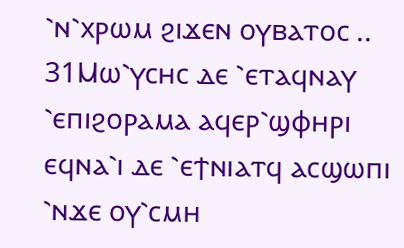⳿ⲛ⳿ⲭⲣⲱⲙ ϩⲓϫⲉⲛ ⲟⲩⲃⲁⲧⲟⲥ ..
31Ⲙⲱ⳿ⲩⲥⲏⲥ ⲇⲉ ⳿ⲉⲧⲁϥⲛⲁⲩ ⳿ⲉⲡⲓϩⲟⲣⲁⲙⲁ ⲁϥⲉⲣ⳿ϣⲫⲏⲣⲓ ⲉϥⲛⲁ⳿ⲓ ⲇⲉ ⳿ⲉϯⲛⲓⲁⲧϥ ⲁⲥϣⲱⲡⲓ ⳿ⲛϫⲉ ⲟⲩ⳿ⲥⲙⲏ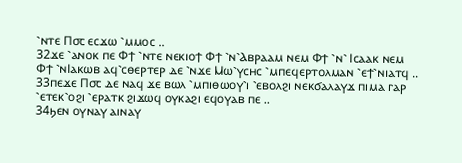⳿ⲛⲧⲉ Ⲡ⳪ ⲉⲥϫⲱ ⳿ⲙⲙⲟⲥ ..
32ϫⲉ ⳿ⲁⲛⲟⲕ ⲡⲉ Ⲫϯ ⳿ⲛⲧⲉ ⲛⲉⲕⲓⲟϯ Ⲫϯ ⳿ⲛ⳿Ⲁⲃⲣⲁⲁⲙ ⲛⲉⲙ Ⲫϯ ⳿ⲛ⳿ Ⲓⲥⲁⲁⲕ ⲛⲉⲙ Ⲫϯ ⳿ⲛⲒⲁⲕⲱⲃ ⲁϥ⳿ⲥⲑⲉⲣⲧⲉⲣ ⲇⲉ ⳿ⲛϫⲉ Ⲙⲱ⳿ⲩⲥⲏⲥ ⳿ⲙⲡⲉϥⲉⲣⲧⲟⲗⲙⲁⲛ ⳿ⲉϯ⳿ⲛⲓⲁⲧϥ ..
33ⲡⲉϫⲉ Ⲡ⳪ ⲇⲉ ⲛⲁϥ ϫⲉ ⲃⲱⲗ ⳿ⲙⲡⲓⲑⲱⲟⲩ⳿ⲓ ⳿ⲉⲃⲟⲗϩⲓ ⲛⲉⲕϭⲁⲗⲁⲩϫ ⲡⲓⲙⲁ ⲅⲁⲣ ⳿ⲉⲧⲉⲕ⳿ⲟϩⲓ ⳿ⲉⲣⲁⲧⲕ ϩⲓϫⲱϥ ⲟⲩⲕⲁϩⲓ ⲉϥⲟⲩⲁⲃ ⲡⲉ ..
34ϧⲉⲛ ⲟⲩⲛⲁⲩ ⲁⲓⲛⲁⲩ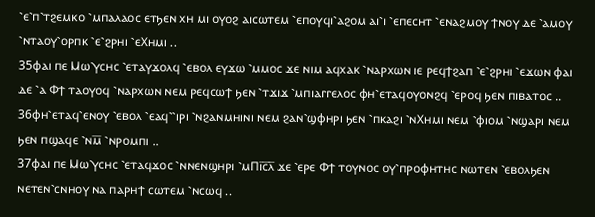⳿ⲉ⳿ⲡ⳿ⲧϩⲉⲙⲕⲟ ⳿ⲙⲡⲁⲗⲁⲟⲥ ⲉⲧϧⲉⲛ ⲭⲏ ⲙⲓ ⲟⲩⲟϩ ⲁⲓⲥⲱⲧⲉⲙ ⳿ⲉⲡⲟⲩϥⲓ⳿ⲁϩⲟⲙ ⲁⲓ⳿ⲓ ⳿ⲉⲡⲉⲥⲏⲧ ⳿ⲉⲛⲁϩⲙⲟⲩ ϯⲛⲟⲩ ⲇⲉ ⳿ⲁⲙⲟⲩ ⳿ⲛⲧⲁⲟⲩ⳿ⲟⲣⲡⲕ ⳿ⲉ⳿ϩⲣⲏⲓ ⳿ⲉⲬⲏⲙⲓ ..
35ⲫⲁⲓ ⲡⲉ Ⲙⲱ⳿ⲩⲥⲏⲥ ⳿ⲉⲧⲁⲩϫⲟⲗϥ ⳿ⲉⲃⲟⲗ ⲉⲩϫⲱ ⳿ⲙⲙⲟⲥ ϫⲉ ⲛⲓⲙ ⲁϥⲭⲁⲕ ⳿ⲛⲁⲣⲭⲱⲛ ⲓⲉ ⲣⲉϥϯϩⲁⲡ ⳿ⲉ⳿ϩⲣⲏⲓ ⳿ⲉϫⲱⲛ ⲫⲁⲓ ⲇⲉ ⳿ⲁ Ⲫϯ ⲧⲁⲟⲩⲟϥ ⳿ⲛⲁⲣⲭⲱⲛ ⲛⲉⲙ ⲣⲉϥⲥⲱϯ ϧⲉⲛ ⳿ⲧϫⲓϫ ⳿ⲙⲡⲓⲁⲅⲅⲉⲗⲟⲥ ⲫⲏ⳿ⲉⲧⲁϥⲟⲩⲟⲛϩϥ ⳿ⲉⲣⲟϥ ϧⲉⲛ ⲡⲓⲃⲁⲧⲟⲥ ..
36ⲫⲏ⳿ⲉⲧⲁϥ⳿ⲉⲛⲟⲩ ⳿ⲉⲃⲟⲗ ⳿ⲉⲁϥ⳿⳿ⲓⲣⲓ ⳿ⲛϩⲁⲛⲙⲏⲓⲛⲓ ⲛⲉⲙ ϩⲁⲛ⳿ϣⲫⲏⲣⲓ ϧⲉⲛ ⳿ⲡⲕⲁϩⲓ ⳿ⲛⲬⲏⲙⲓ ⲛⲉⲙ ⳿ⲫⲓⲟⲙ ⳿ⲛϣⲁⲣⲓ ⲛⲉⲙ ϧⲉⲛ ⲡϣⲁϥⲉ ⳿ⲛⲙ̅ ⳿ⲛⲣⲟⲙⲡⲓ ..
37ⲫⲁⲓ ⲡⲉ Ⲙⲱ⳿ⲩⲥⲏⲥ ⳿ⲉⲧⲁϥϫⲟⲥ ⳿ⲛⲛⲉⲛϣⲏⲣⲓ ⳿ⲙⲠⲓ̅ⲥ̅ⲗ̅ ϫⲉ ⳿ⲉⲣⲉ Ⲫϯ ⲧⲟⲩⲛⲟⲥ ⲟⲩ⳿ⲡⲣⲟⲫⲏⲧⲏⲥ ⲛⲱⲧⲉⲛ ⳿ⲉⲃⲟⲗϧⲉⲛ ⲛⲉⲧⲉⲛ⳿ⲥⲛⲏⲟⲩ ⲛⲁ ⲡⲁⲣⲏϯ ⲥⲱⲧⲉⲙ ⳿ⲛⲥⲱϥ ..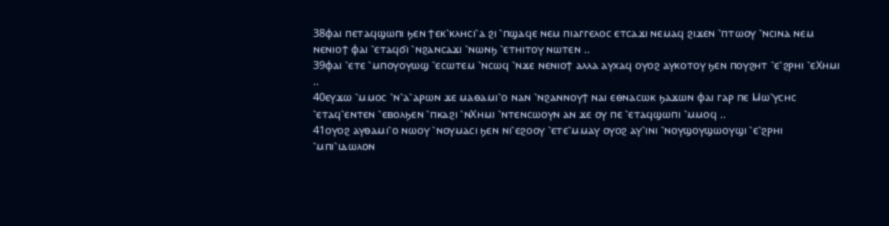38ⲫⲁⲓ ⲡⲉⲧⲁϥϣⲱⲡⲓ ϧⲉⲛ ϯⲉⲕ⳿ⲕⲗⲏⲥⲓ⳿ⲁ ϩⲓ ⳿ⲡϣⲁϥⲉ ⲛⲉⲙ ⲡⲓⲁⲅⲅⲉⲗⲟⲥ ⲉⲧⲥⲁϫⲓ ⲛⲉⲙⲁϥ ϩⲓϫⲉⲛ ⳿ⲡⲧⲱⲟⲩ ⳿ⲛⲥⲓⲛⲁ ⲛⲉⲙ ⲛⲉⲛⲓⲟϯ ⲫⲁⲓ ⳿ⲉⲧⲁϥϭⲓ ⳿ⲛϩⲁⲛⲥⲁϫⲓ ⳿ⲛⲱⲛϧ ⳿ⲉⲧⲏⲓⲧⲟⲩ ⲛⲱⲧⲉⲛ ..
39ⲫⲁⲓ ⳿ⲉⲧⲉ ⳿ⲙⲡⲟⲩⲟⲩⲱϣ ⳿ⲉⲥⲱⲧⲉⲙ ⳿ⲛⲥⲱϥ ⳿ⲛϫⲉ ⲛⲉⲛⲓⲟϯ ⲁⲗⲗⲁ ⲁⲩⲭⲁϥ ⲟⲩⲟϩ ⲁⲩⲕⲟⲧⲟⲩ ϧⲉⲛ ⲡⲟⲩϩⲏⲧ ⳿ⲉ⳿ϩⲣⲏⲓ ⳿ⲉⲬⲏⲙⲓ ..
40ⲉⲩϫⲱ ⳿ⲙⲙⲟⲥ ⳿ⲛ⳿ⲁ⳿ⲁⲣⲱⲛ ϫⲉ ⲙⲁⲑⲁⲙⲓ⳿ⲟ ⲛⲁⲛ ⳿ⲛϩⲁⲛⲛⲟⲩϯ ⲛⲁⲓ ⲉⲑⲛⲁⲥⲱⲕ ϧⲁϫⲱⲛ ⲫⲁⲓ ⲅⲁⲣ ⲡⲉ Ⲙⲱ⳿ⲩⲥⲏⲥ ⳿ⲉⲧⲁϥ⳿ⲉⲛⲧⲉⲛ ⳿ⲉⲃⲟⲗϧⲉⲛ ⳿ⲡⲕⲁϩⲓ ⳿ⲛⲬⲏⲙⲓ ⳿ⲛⲧⲉⲛⲥⲱⲟⲩⲛ ⲁⲛ ϫⲉ ⲟⲩ ⲡⲉ ⳿ⲉⲧⲁϥϣⲱⲡⲓ ⳿ⲙⲙⲟϥ ..
41ⲟⲩⲟϩ ⲁⲩⲑⲁⲙⲓ⳿ⲟ ⲛⲱⲟⲩ ⳿ⲛⲟⲩⲙⲁⲥⲓ ϧⲉⲛ ⲛⲓ⳿ⲉϩⲟⲟⲩ ⳿ⲉⲧⲉ⳿ⲙⲙⲁⲩ ⲟⲩⲟϩ ⲁⲩ⳿ⲓⲛⲓ ⳿ⲛⲟⲩϣⲟⲩϣⲱⲟⲩϣⲓ ⳿ⲉ⳿ϩⲣⲏⲓ ⳿ⲙⲡⲓ⳿ⲓⲇⲱⲗⲟⲛ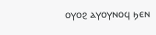ⲟⲩⲟϩ ⲁⲩⲟⲩⲛⲟϥ ϧⲉⲛ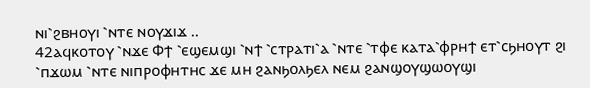ⲛⲓ⳿ϩⲃⲏⲟⲩⲓ ⳿ⲛⲧⲉ ⲛⲟⲩϫⲓϫ ..
42ⲁϥⲕⲟⲧⲟⲩ ⳿ⲛϫⲉ Ⲫϯ ⳿ⲉϣⲉⲙϣⲓ ⳿ⲛϯ ⳿ⲥⲧⲣⲁⲧⲓ⳿ⲁ ⳿ⲛⲧⲉ ⳿ⲧⲫⲉ ⲕⲁⲧⲁ⳿ⲫⲣⲏϯ ⲉⲧ⳿ⲥϧⲏⲟⲩⲧ ϩⲓ ⳿ⲡϫⲱⲙ ⳿ⲛⲧⲉ ⲛⲓⲡⲣⲟⲫⲏⲧⲏⲥ ϫⲉ ⲙⲏ ϩⲁⲛϧⲟⲗϧⲉⲗ ⲛⲉⲙ ϩⲁⲛϣⲟⲩϣⲱⲟⲩϣⲓ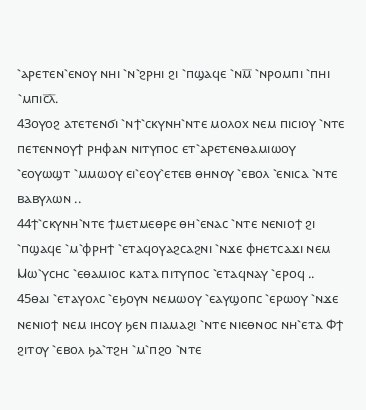⳿ⲁⲣⲉⲧⲉⲛ⳿ⲉⲛⲟⲩ ⲛⲏⲓ ⳿ⲛ⳿ϩⲣⲏⲓ ϩⲓ ⳿ⲡϣⲁϥⲉ ⳿ⲛⲙ̅ ⳿ⲛⲣⲟⲙⲡⲓ ⳿ⲡⲏⲓ ⳿ⲙⲡⲓⲥ̅ⲗ̅.
43ⲟⲩⲟϩ ⲁⲧⲉⲧⲉⲛϭⲓ ⳿ⲛϯ⳿ⲥⲕⲩⲛⲏ⳿ⲛⲧⲉ ⲙⲟⲗⲟⲭ ⲛⲉⲙ ⲡⲓⲥⲓⲟⲩ ⳿ⲛⲧⲉ ⲡⲉⲧⲉⲛⲛⲟⲩϯ ⲣⲏⲫⲁⲛ ⲛⲓⲧⲩⲡⲟⲥ ⲉⲧ⳿ⲁⲣⲉⲧⲉⲛⲑⲁⲙⲓⲱⲟⲩ ⳿ⲉⲟⲩⲱϣⲧ ⳿ⲙⲙⲱⲟⲩ ⲉⲓ⳿ⲉⲟⲩ⳿ⲉⲧⲉⲃ ⲑⲏⲛⲟⲩ ⳿ⲉⲃⲟⲗ ⳿ⲉⲛⲓⲥⲁ ⳿ⲛⲧⲉ ⲃⲁⲃⲩⲗⲱⲛ ..
44ϯ⳿ⲥⲕⲩⲛⲏ⳿ⲛⲧⲉ ϯⲙⲉⲧⲙⲉⲑⲣⲉ ⲑⲏ⳿ⲉⲛⲁⲥ ⳿ⲛⲧⲉ ⲛⲉⲛⲓⲟϯ ϩⲓ ⳿ⲡϣⲁϥⲉ ⳿ⲙ⳿ⲫⲣⲏϯ ⳿ⲉⲧⲁϥⲟⲩⲁϩⲥⲁϩⲛⲓ ⳿ⲛϫⲉ ⲫⲏⲉⲧⲥⲁϫⲓ ⲛⲉⲙ Ⲙⲱ⳿ⲩⲥⲏⲥ ⳿ⲉⲑⲁⲙⲓⲟⲥ ⲕⲁⲧⲁ ⲡⲓⲧⲩⲡⲟⲥ ⳿ⲉⲧⲁϥⲛⲁⲩ ⳿ⲉⲣⲟϥ ..
45ⲑⲁⲓ ⳿ⲉⲧⲁⲩⲟⲗⲥ ⳿ⲉϧⲟⲩⲛ ⲛⲉⲙⲱⲟⲩ ⳿ⲉⲁⲩϣⲟⲡⲥ ⳿ⲉⲣⲱⲟⲩ ⳿ⲛϫⲉ ⲛⲉⲛⲓⲟϯ ⲛⲉⲙ ⲓⲏⲥⲟⲩ ϧⲉⲛ ⲡⲓⲁⲙⲁϩⲓ ⳿ⲛⲧⲉ ⲛⲓⲉⲑⲛⲟⲥ ⲛⲏ⳿ⲉⲧⲁ Ⲫϯ ϩⲓⲧⲟⲩ ⳿ⲉⲃⲟⲗ ϧⲁ⳿ⲧϩⲏ ⳿ⲙ⳿ⲡϩⲟ ⳿ⲛⲧⲉ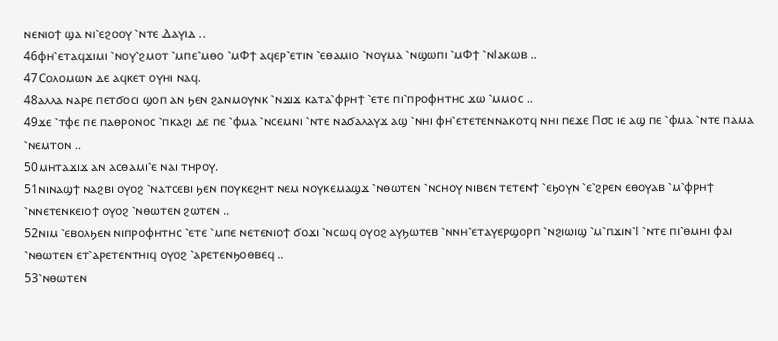ⲛⲉⲛⲓⲟϯ ϣⲁ ⲛⲓ⳿ⲉϩⲟⲟⲩ ⳿ⲛⲧⲉ Ⲇⲁⲩⲓⲇ ..
46ⲫⲏ⳿ⲉⲧⲁϥϫⲓⲙⲓ ⳿ⲛⲟⲩ⳿ϩⲙⲟⲧ ⳿ⲙⲡⲉ⳿ⲙⲑⲟ ⳿ⲙⲪϯ ⲁϥⲉⲣ⳿ⲉⲧⲓⲛ ⳿ⲉⲑⲁⲙⲓⲟ ⳿ⲛⲟⲩⲙⲁ ⳿ⲛϣⲱⲡⲓ ⳿ⲙⲪϯ ⳿ⲛⲒⲁⲕⲱⲃ ..
47Ⲥⲟⲗⲟⲙⲱⲛ ⲇⲉ ⲁϥⲕⲉⲧ ⲟⲩⲏⲓ ⲛⲁϥ.
48ⲁⲗⲗⲁ ⲛⲁⲣⲉ ⲡⲉⲧϭⲟⲥⲓ ϣⲟⲡ ⲁⲛ ϧⲉⲛ ϩⲁⲛⲙⲟⲩⲛⲕ ⳿ⲛϫⲓϫ ⲕⲁⲧⲁ⳿ⲫⲣⲏϯ ⳿ⲉⲧⲉ ⲡⲓ⳿ⲡⲣⲟⲫⲏⲧⲏⲥ ϫⲱ ⳿ⲙⲙⲟⲥ ..
49ϫⲉ ⳿ⲧⲫⲉ ⲡⲉ ⲡⲁⲑⲣⲟⲛⲟⲥ ⳿ⲡⲕⲁϩⲓ ⲇⲉ ⲡⲉ ⳿ⲫⲙⲁ ⳿ⲛⲥⲉⲙⲛⲓ ⳿ⲛⲧⲉ ⲛⲁϭⲁⲗⲁⲩϫ ⲁϣ ⳿ⲛⲏⲓ ⲫⲏ⳿ⲉⲧⲉⲧⲉⲛⲛⲁⲕⲟⲧϥ ⲛⲏⲓ ⲡⲉϫⲉ Ⲡ⳪ ⲓⲉ ⲁϣ ⲡⲉ ⳿ⲫⲙⲁ ⳿ⲛⲧⲉ ⲡⲁⲙⲁ ⳿ⲛⲉⲙⲧⲟⲛ ..
50ⲙⲏⲧⲁϫⲓϫ ⲁⲛ ⲁⲥⲑⲁⲙⲓ⳿ⲉ ⲛⲁⲓ ⲧⲏⲣⲟⲩ.
51ⲛⲓⲛⲁϣϯ ⲛⲁϩⲃⲓ ⲟⲩⲟϩ ⳿ⲛⲁⲧⲥⲉⲃⲓ ϧⲉⲛ ⲡⲟⲩⲕⲉϩⲏⲧ ⲛⲉⲙ ⲛⲟⲩⲕⲉⲙⲁϣϫ ⳿ⲛⲑⲱⲧⲉⲛ ⳿ⲛⲥⲏⲟⲩ ⲛⲓⲃⲉⲛ ⲧⲉⲧⲉⲛϯ ⳿ⲉϧⲟⲩⲛ ⳿ⲉ⳿ϩⲣⲉⲛ ⲉⲑⲟⲩⲁⲃ ⳿ⲙ⳿ⲫⲣⲏϯ ⳿ⲛⲛⲉⲧⲉⲛⲕⲉⲓⲟϯ ⲟⲩⲟϩ ⳿ⲛⲑⲱⲧⲉⲛ ϩⲱⲧⲉⲛ ..
52ⲛⲓⲙ ⳿ⲉⲃⲟⲗϧⲉⲛ ⲛⲓⲡⲣⲟⲫⲏⲧⲏⲥ ⳿ⲉⲧⲉ ⳿ⲙⲡⲉ ⲛⲉⲧⲉⲛⲓⲟϯ ϭⲟϫⲓ ⳿ⲛⲥⲱϥ ⲟⲩⲟϩ ⲁⲩϧⲱⲧⲉⲃ ⳿ⲛⲛⲏ⳿ⲉⲧⲁⲩⲉⲣϣⲟⲣⲡ ⳿ⲛϩⲓⲱⲓϣ ⳿ⲙ⳿ⲡϫⲓⲛ⳿Ⲓ ⳿ⲛⲧⲉ ⲡⲓ⳿ⲑⲙⲏⲓ ⲫⲁⲓ ⳿ⲛⲑⲱⲧⲉⲛ ⲉⲧ⳿ⲁⲣⲉⲧⲉⲛⲧⲏⲓϥ ⲟⲩⲟϩ ⳿ⲁⲣⲉⲧⲉⲛϧⲟⲑⲃⲉϥ ..
53⳿ⲛⲑⲱⲧⲉⲛ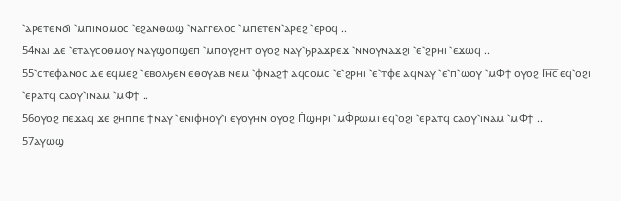⳿ⲁⲣⲉⲧⲉⲛϭⲓ ⳿ⲙⲡⲓⲛⲟⲙⲟⲥ ⳿ⲉϩⲁⲛⲑⲱϣ ⳿ⲛⲁⲅⲅⲉⲗⲟⲥ ⳿ⲙⲡⲉⲧⲉⲛ⳿ⲁⲣⲉϩ ⳿ⲉⲣⲟϥ ..
54ⲛⲁⲓ ⲇⲉ ⳿ⲉⲧⲁⲩⲥⲟⲑⲙⲟⲩ ⲛⲁⲩϣⲟⲡϣⲉⲡ ⳿ⲙⲡⲟⲩϩⲏⲧ ⲟⲩⲟϩ ⲛⲁⲩ⳿ϧⲣⲁϫⲣⲉϫ ⳿ⲛⲛⲟⲩⲛⲁϫϩⲓ ⳿ⲉ⳿ϩⲣⲏⲓ ⳿ⲉϫⲱϥ ..
55⳿ⲥⲧⲉⲫⲁⲛⲟⲥ ⲇⲉ ⲉϥⲙⲉϩ ⳿ⲉⲃⲟⲗϧⲉⲛ ⲉⲑⲟⲩⲁⲃ ⲛⲉⲙ ⳿ⲫⲛⲁϩϯ ⲁϥⲥⲟⲙⲥ ⳿ⲉ⳿ϩⲣⲏⲓ ⳿ⲉ⳿ⲧⲫⲉ ⲁϥⲛⲁⲩ ⳿ⲉ⳿ⲡ⳿ⲱⲟⲩ ⳿ⲙⲪϯ ⲟⲩⲟϩ Ⲓⲏ̅ⲥ̅ ⲉϥ⳿ⲟϩⲓ ⳿ⲉⲣⲁⲧϥ ⲥⲁⲟⲩ⳿ⲓⲛⲁⲙ ⳿ⲙⲪϯ ..
56ⲟⲩⲟϩ ⲡⲉϫⲁϥ ϫⲉ ϩⲏⲡⲡⲉ ϯⲛⲁⲩ ⳿ⲉⲛⲓⲫⲏⲟⲩ⳿ⲓ ⲉⲩⲟⲩⲏⲛ ⲟⲩⲟϩ Ⲡ̇ϣⲏⲣⲓ ⳿ⲙⲪ̇ⲣⲱⲙⲓ ⲉϥ⳿ⲟϩⲓ ⳿ⲉⲣⲁⲧϥ ⲥⲁⲟⲩ⳿ⲓⲛⲁⲙ ⳿ⲙⲪϯ ..
57ⲁⲩⲱϣ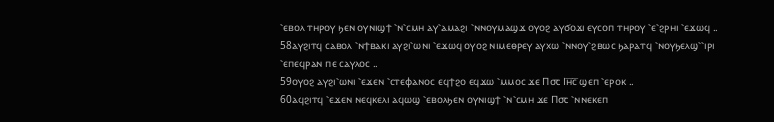⳿ⲉⲃⲟⲗ ⲧⲏⲣⲟⲩ ϧⲉⲛ ⲟⲩⲛⲓϣϯ ⳿ⲛ⳿ⲥⲙⲏ ⲁⲩ⳿ⲁⲙⲁϩⲓ ⳿ⲛⲛⲟⲩⲙⲁϣϫ ⲟⲩⲟϩ ⲁⲩϭⲟϫⲓ ⲉⲩⲥⲟⲡ ⲧⲏⲣⲟⲩ ⳿ⲉ⳿ϩⲣⲏⲓ ⳿ⲉϫⲱϥ ..
58ⲁⲩϩⲓⲧϥ ⲥⲁⲃⲟⲗ ⳿ⲛϯⲃⲁⲕⲓ ⲁⲩϩⲓ⳿ⲱⲛⲓ ⳿ⲉϫⲱϥ ⲟⲩⲟϩ ⲛⲓⲙⲉⲑⲣⲉⲩ ⲁⲩⲭⲱ ⳿ⲛⲛⲟⲩ⳿ϩⲃⲱⲥ ϧⲁⲣⲁⲧϥ ⳿ⲛⲟⲩϧⲉⲗϣ⳿⳿ⲓⲣⲓ ⳿ⲉⲡⲉϥⲣⲁⲛ ⲡⲉ ⲥⲁⲩⲗⲟⲥ ..
59ⲟⲩⲟϩ ⲁⲩϩⲓ⳿ⲱⲛⲓ ⳿ⲉϫⲉⲛ ⳿ⲥⲧⲉⲫⲁⲛⲟⲥ ⲉϥϯϩⲟ ⲉϥϫⲱ ⳿ⲙⲙⲟⲥ ϫⲉ Ⲡ⳪ Ⲓⲏ̅ⲥ̅ ϣⲉⲡ ⳿ⲉⲣⲟⲕ ..
60ⲁϥϩⲓⲧϥ ⳿ⲉϫⲉⲛ ⲛⲉϥⲕⲉⲗⲓ ⲁϥⲱϣ ⳿ⲉⲃⲟⲗϧⲉⲛ ⲟⲩⲛⲓϣϯ ⳿ⲛ⳿ⲥⲙⲏ ϫⲉ Ⲡ⳪ ⳿ⲛⲛⲉⲕⲉⲡ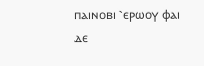ⲡⲁⲓⲛⲟⲃⲓ ⳿ⲉⲣⲱⲟⲩ ⲫⲁⲓ ⲇⲉ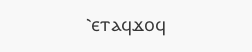⳿ⲉⲧⲁϥϫⲟϥ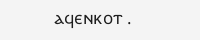ⲁϥⲉⲛⲕⲟⲧ .